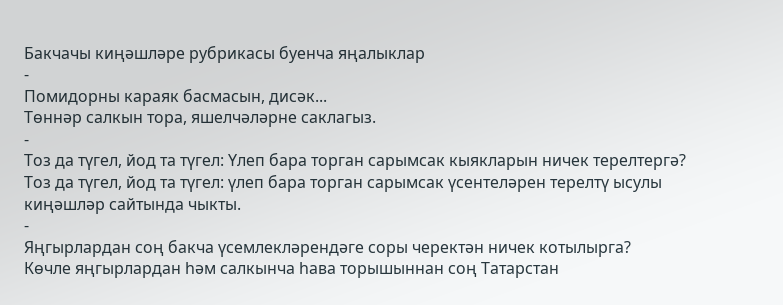Бакчачы киңәшләре рубрикасы буенча яңалыклар
-
Помидорны караяк басмасын, дисәк...
Төннәр салкын тора, яшелчәләрне саклагыз.
-
Тоз да түгел, йод та түгел: Үлеп бара торган сарымсак кыякларын ничек терелтергә?
Тоз да түгел, йод та түгел: үлеп бара торган сарымсак үсентеләрен терелтү ысулы киңәшләр сайтында чыкты.
-
Яңгырлардан соң бакча үсемлекләрендәге соры черектән ничек котылырга?
Көчле яңгырлардан һәм салкынча һава торышыннан соң Татарстан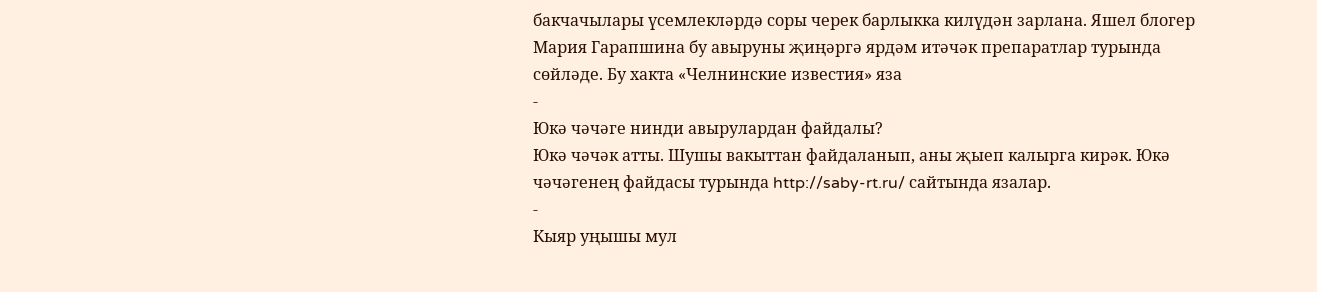бакчачылары үсемлекләрдә соры черек барлыкка килүдән зарлана. Яшел блогер Мария Гарапшина бу авыруны җиңәргә ярдәм итәчәк препаратлар турында сөйләде. Бу хакта «Челнинские известия» яза
-
Юкә чәчәге нинди авырулардан файдалы?
Юкә чәчәк атты. Шушы вакыттан файдаланып, аны җыеп калырга кирәк. Юкә чәчәгенең файдасы турында http://saby-rt.ru/ сайтында язалар.
-
Кыяр уңышы мул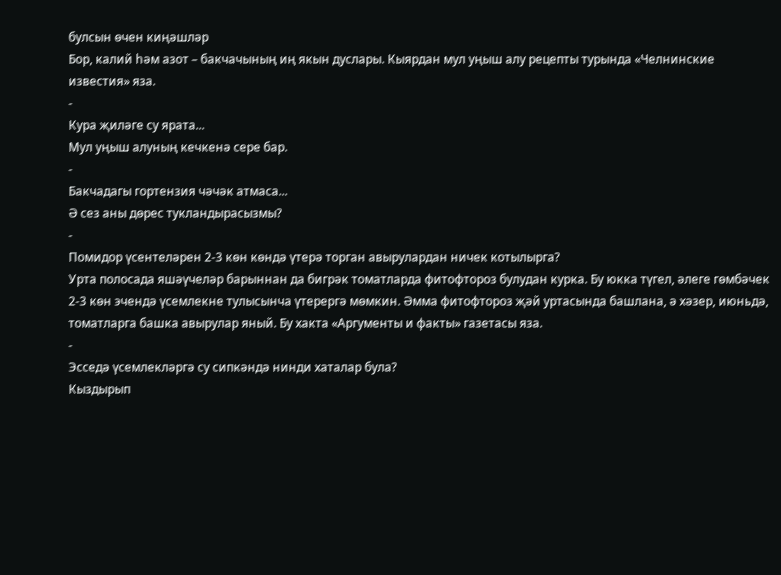булсын өчен киңәшләр
Бор, калий һәм азот – бакчачының иң якын дуслары. Кыярдан мул уңыш алу рецепты турында «Челнинские известия» яза.
-
Кура җиләге су ярата...
Мул уңыш алуның кечкенә сере бар.
-
Бакчадагы гортензия чәчәк атмаса...
Ә сез аны дөрес тукландырасызмы?
-
Помидор үсентеләрен 2-3 көн көндә үтерә торган авырулардан ничек котылырга?
Урта полосада яшәүчеләр барыннан да бигрәк томатларда фитофтороз булудан курка. Бу юкка түгел, әлеге гөмбәчек 2-3 көн эчендә үсемлекне тулысынча үтерергә мөмкин. Әмма фитофтороз җәй уртасында башлана, ә хәзер, июньдә, томатларга башка авырулар яный. Бу хакта «Аргументы и факты» газетасы яза.
-
Эсседә үсемлекләргә су сипкәндә нинди хаталар була?
Кыздырып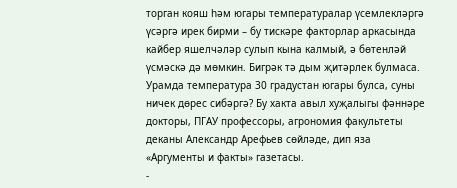торган кояш һәм югары температуралар үсемлекләргә үсәргә ирек бирми – бу тискәре факторлар аркасында кайбер яшелчәләр сулып кына калмый, ә бөтенләй үсмәскә дә мөмкин. Бигрәк тә дым җитәрлек булмаса. Урамда температура 30 градустан югары булса, суны ничек дөрес сибәргә? Бу хакта авыл хуҗалыгы фәннәре докторы, ПГАУ профессоры, агрономия факультеты деканы Александр Арефьев сөйләде, дип яза «Аргументы и факты» газетасы.
-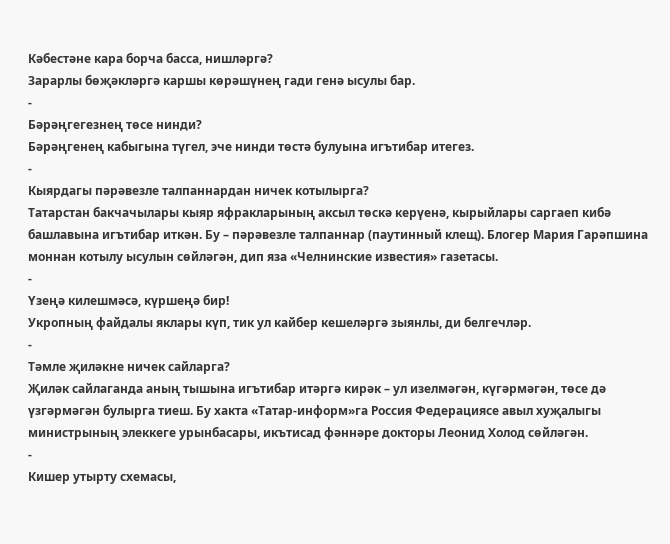Кәбестәне кара борча басса, нишләргә?
Зарарлы бөҗәкләргә каршы көрәшүнең гади генә ысулы бар.
-
Бәрәңгегезнең төсе нинди?
Бәрәңгенең кабыгына түгел, эче нинди төстә булуына игътибар итегез.
-
Кыярдагы пәрәвезле талпаннардан ничек котылырга?
Татарстан бакчачылары кыяр яфракларының аксыл төскә керүенә, кырыйлары саргаеп кибә башлавына игътибар иткән. Бу – пәрәвезле талпаннар (паутинный клещ). Блогер Мария Гарәпшина моннан котылу ысулын сөйләгән, дип яза «Челнинские известия» газетасы.
-
Үзеңә килешмәсә, күршеңә бир!
Укропның файдалы яклары күп, тик ул кайбер кешеләргә зыянлы, ди белгечләр.
-
Тәмле җиләкне ничек сайларга?
Җиләк сайлаганда аның тышына игътибар итәргә кирәк – ул изелмәгән, күгәрмәгән, төсе дә үзгәрмәгән булырга тиеш. Бу хакта «Татар-информ»га Россия Федерациясе авыл хуҗалыгы министрының элеккеге урынбасары, икътисад фәннәре докторы Леонид Холод сөйләгән.
-
Кишер утырту схемасы,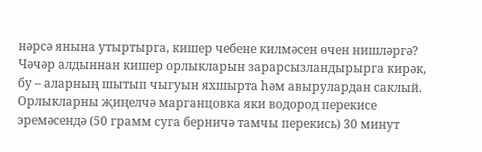нәрсә янына утыртырга, кишер чебене килмәсен өчен нишләргә?
Чәчәр алдыннан кишер орлыкларын зарарсызландырырга кирәк, бу – аларның шытып чыгуын яхшырта һәм авырулардан саклый. Орлыкларны җиңелчә марганцовка яки водород перекисе эремәсендә (50 грамм суга берничә тамчы перекись) 30 минут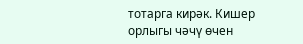тотарга кирәк. Кишер орлыгы чәчү өчен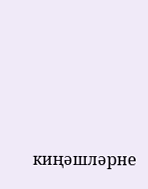киңәшләрне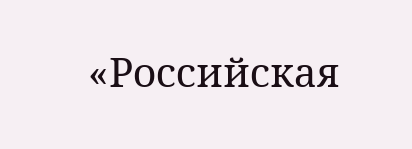«Российская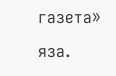газета» яза.